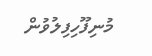މުނިފޫހިފިލުވުން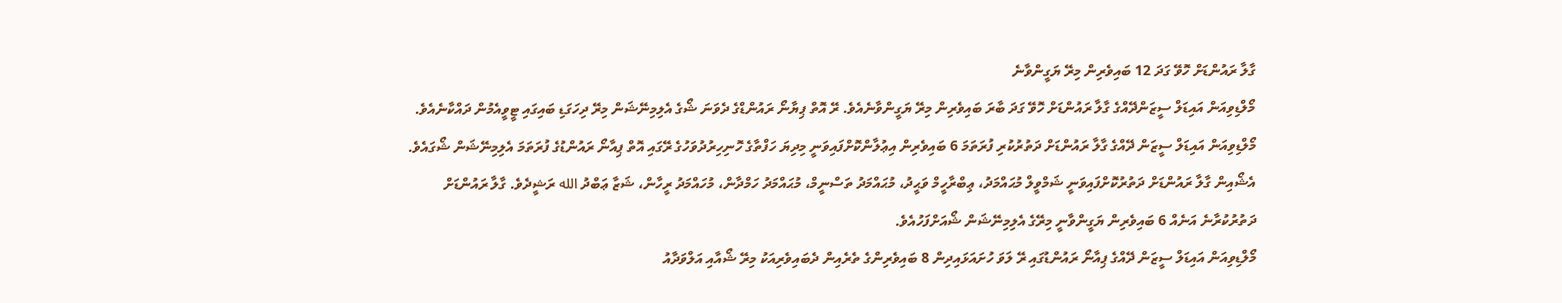ގާލާ ރައުންޑަށް ހޮވޭ ގަދަ 12 ބައިވެރިން މިރޭ ޔަގީންވާނެ
މޯލްޑިވިއަން އައިޑަލް ސީޒަންދޭއްގެ ގާލާ ރައުންޑަށް ހޮވޭ ގަދަ ބާރަ ބައިވެރިން މިރޭ ޔަގީންވާނެއެވެ. ރޭ އޮތް ޕިޔާނޯ ރައުންޑްގެ ދެވަނަ ޝޯގެ އެލިމިނޭޝަން މިރޭ ދިހަގަޑި ބައިގައި ޓީވީއެމުން ދައްކާނެއެވެ.
މޯލްޑިވިއަން އައިޑަލް ސީޒަން ދޭއްގެ ގާލާ ރައުންޑަށް ދަތުރުކުރި ފުރަތަމަ 6 ބައިވެރިން އިޢުލާންކޮށްފައިވަނީ މިދިޔަ ހަފްތާގެ ހޮނިހިރުދުވަހުގެ ރޭގައި އޮތް ޕިއާނޯ ރައުންޑުގެ ފުރަތަމަ އެލިމިނޭޝަން ޝޯގައެވެ. އެޝޯއިން ގާލާ ރައުންޑަށް ދަތުރުކޮށްފައިވަނީ ޝަމްވީލް މުޙައްމަދު، ޢިބްރާހީމް ވަޙީދު، މުޙައްމަދު ތަސްނީމް، މުޙައްމަދު ހަމްދާން، މުހައްމަދު ރީހާން، ޝަޒާ ޢަބްދު الله ރަޝީދެވެ. ގާލާ ރައުންޑަށް ދަތުރުކުރާނެ އަނެއް 6 ބައިވެރިން ޔަގީންވާނީ މިރޭގެ އެލިމިނޭޝަން ޝޯއަށްފަހުއެވެ.
މޯލްޑިވިއަން އައިޑަލް ސީޒަން ދޭއްގެ ޕިއާނޯ ރައުންޑުގައި ރޭ ލަވަ ހުށައަޅައިދިން 8 ބައިވެރިންގެ ތެރެއިން ދެބައިވެރިއަކު މިރޭ ޝޯއާއި އަލްވަދާއު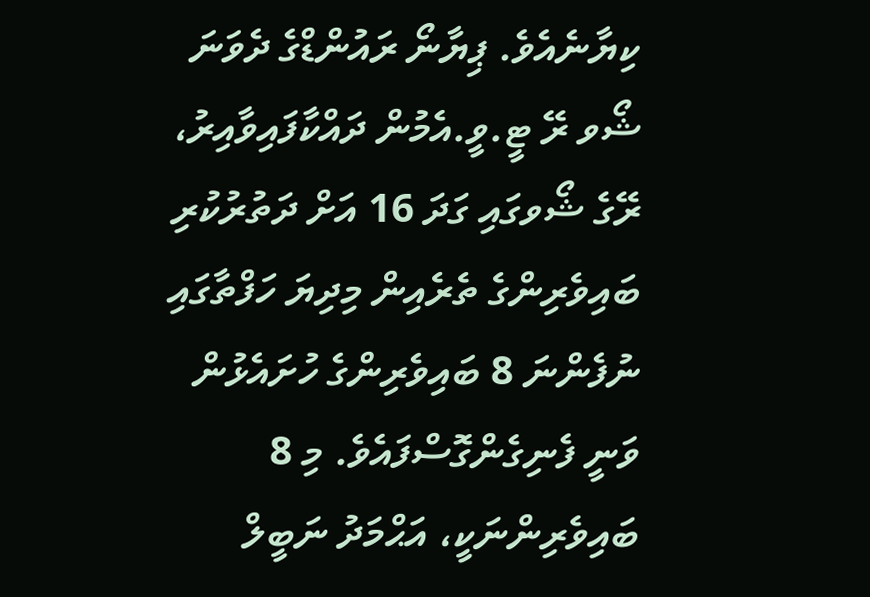ކިޔާނެއެވެ. ޕިޔާނޯ ރައުންޑްގެ ދެވަނަ ޝޯވ ރޭ ޓީ.ވީ.އެމުން ދައްކާފައިވާއިރު، ރޭގެ ޝޯވގައި ގަދަ 16 އަށް ދަތުރުކުރި ބައިވެރިންގެ ތެރެއިން މިދިޔަ ހަފްތާގައި ނުފެންނަ 8 ބައިވެރިންގެ ހުށައެޅުން ވަނީ ފެނިގެންގޮސްފައެވެ. މި 8 ބައިވެރިންނަކީ، އަޙްމަދު ނަބީލް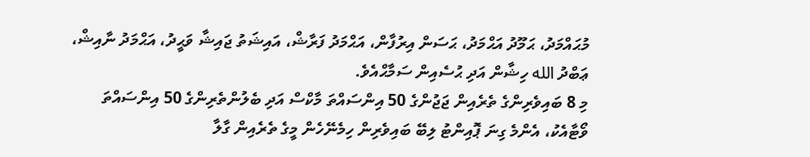މުޙައްމަދު، ޙަމޫދު އަޙްމަދު، ޙަސަން އިރުފާން، އަޙްމަދު ފަރާޝް، އައިޝަތު ޖައިޝާ ވަޙީދު، އަޙްމަދު ނާއިޝް، ޢަބްދު الله ހިޝާން އަދި ޙުސެއިން ސަމާޙްއެވެ.
މި 8 ބައިވެރިންގެ ތެރެއިން ޖަޖުންގެ 50 އިންސައްތަ މާކްސް އަދި ބެލުންތެރިންގެ 50 އިންސައްތަ ވޯޓާއެކު، އެންމެ ގިނަ ޕޮއިންޓު ލިބޭ ބައިވެރިން ހިމެނޭހެން މީގެ ތެރެއިން ގާލާ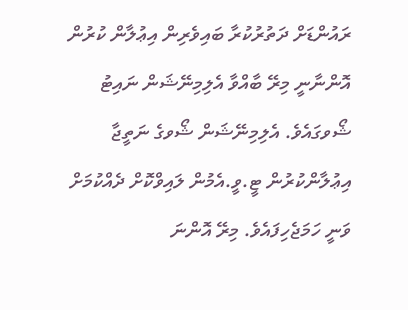ރައުންޑަށް ދަތުރުކުރާ ބައިވެރިން އިޢުލާން ކުރުން އޮންނާނީ މިރޭ ބާއްވާ އެލިމިނޭޝަން ނައިޓު ޝޯވގައެވެ. އެލިމިނޭޝަން ޝޯވގެ ނަތީޖާ އިޢުލާންކުރުން ޓީ.ވީ.އެމުން ލައިވްކޮށް ދެއްކުމަށް ވަނީ ހަމަޖެހިފައެވެ. މިރޭ އޮންނަ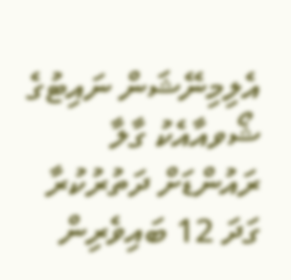އެލިމިނޭޝަން ނައިޓުގެ ޝޯވއާއެކު ގާލާ ރައުންޑަށް ދަތުރުކުރާ ގަދަ 12 ބައިވެރިން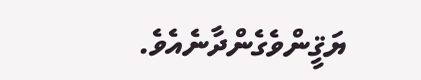ޔަޤީންވެގެންދާނެއެވެ.